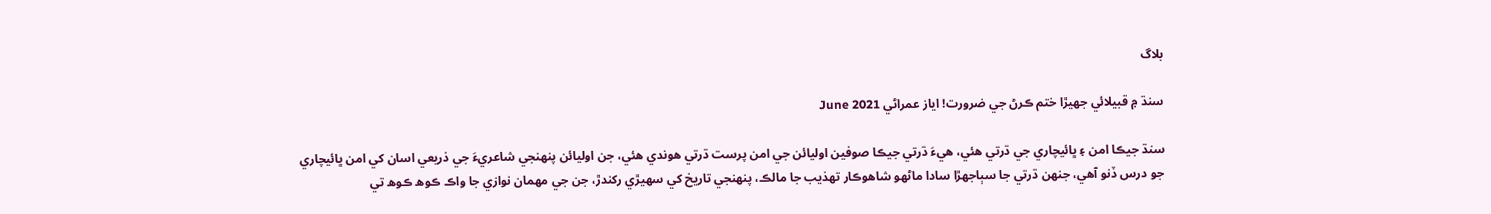بلاگ

سنڌ ۾ قبيلائي جهيڙا ختم ڪرڻ جي ضرورت! اياز عمراڻي June 2021

سنڌ جيڪا امن ۽ ڀائيچاري جي ڌرتي هئي، هيءَ ڌرتي جيڪا صوفين اوليائن جي امن پرست ڌرتي هوندي هئي، جن اوليائن پنهنجي شاعريءَ جي ذريعي اسان کي امن ڀائيچاري جو درس ڏنو آھي، جنهن ڌرتي جا سٻاجهڙا سادا ماڻهو شاهوڪار تهذيب جا مالڪ، پنهنجي تاريخ کي سهيڙي رکندڙ، جن جي مهمان نوازي جا واڪ ڪوھ ڪوھ تي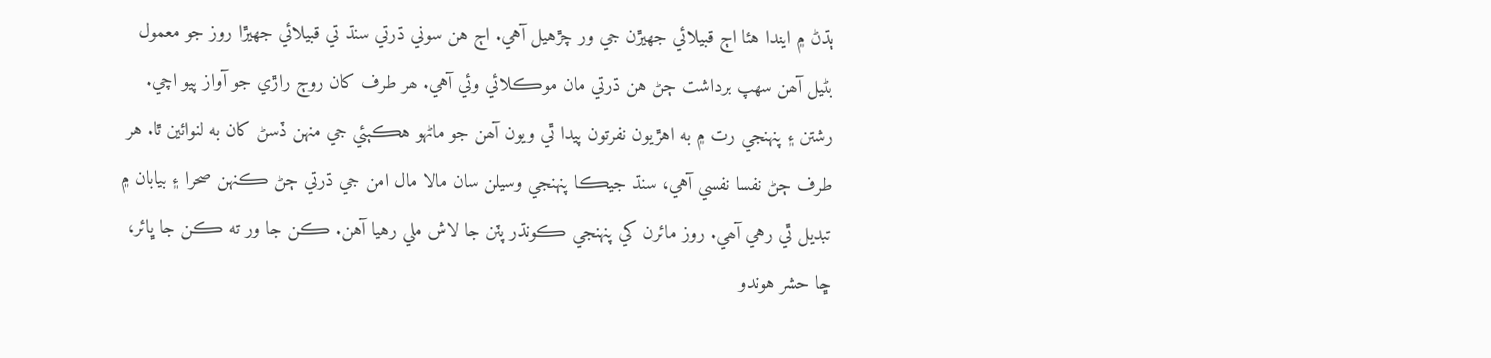ٻڌڻ ۾ ايندا هئا اڄ قبيلائي جهيڙن جي ور چڙهيل آهي. اڄ هن سوني ڌرتي سنڌ تي قبيلائي جهيڙا روز جو معمول بڻيل آھن سھپ برداشت ڄڻ هن ڌرتي مان موڪلائي وئي آهي. ھر طرف کان روڄ راڙي جو آواز پيو اچي. رشتن ۽ پنهنجي رت ۾ به اهڙيون نفرتون پيدا ٿي ويون آھن جو ماڻهو هڪٻئي جي منهن ڏسڻ کان به لنوائين ٿا. هر طرف ڄڻ نفسا نفسي آهي، سنڌ جيڪا پنهنجي وسيلن سان مالا مال امن جي ڌرتي ڄڻ ڪنهن صحرا ۽ بيابان ۾ تبديل ٿي رهي آھي. روز مائرن کي پنهنجي ڪونڌر پٽن جا لاش ملي رهيا آهن. ڪن جا ور ته ڪن جا ڀائر، ڇا حشر هوندو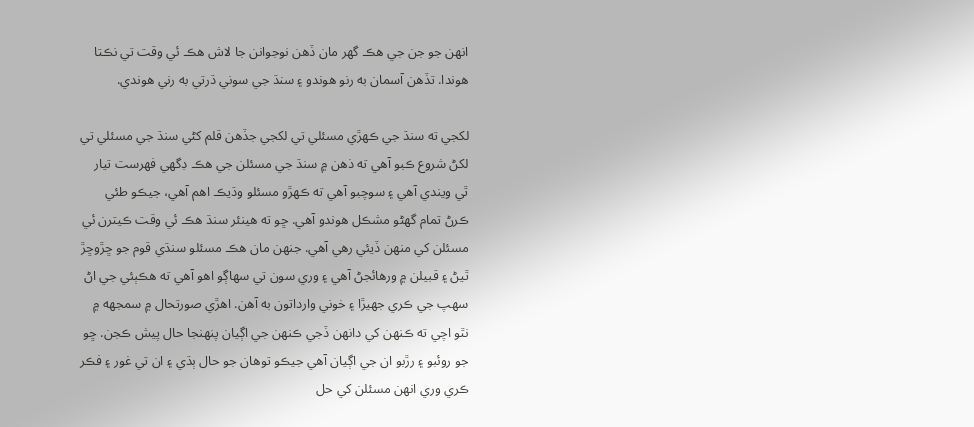انهن جو جن جي هڪ گهر مان ڏهن نوجوانن جا لاش هڪ ئي وقت تي نڪتا هوندا. تڏهن آسمان به رنو هوندو ۽ سنڌ جي سوني ڌرتي به رني هوندي.

لکجي ته سنڌ جي ڪهڙي مسئلي تي لکجي جڏهن قلم کڻي سنڌ جي مسئلي تي لکڻ شروع ڪبو آھي ته ذهن ۾ سنڌ جي مسئلن جي هڪ ڊگهي فهرست تيار ٿي ويندي آهي ۽ سوچبو آهي ته ڪهڙو مسئلو وڌيڪ اهم آهي، جيڪو طئي ڪرڻ تمام گهڻو مشڪل هوندو آهي. ڇو ته هينئر سنڌ هڪ ئي وقت ڪيترن ئي مسئلن کي منهن ڏيئي رهي آهي. جنهن مان هڪ مسئلو سنڌي قوم جو ڇڙوڇڙ ٿيڻ ۽ قبيلن ۾ ورهائجڻ آهي ۽ وري سون تي سهاڳو اهو آهي ته هڪٻئي جي اڻ سهپ جي ڪري جهيڙا ۽ خوني وارداتون به آهن. اهڙي صورتحال ۾ سمجهه ۾ نٿو اچي ته ڪنهن کي دانهن ڏجي ڪنهن جي اڳيان پنهنجا حال پيش ڪجن. ڇو جو روئبو ۽ رڙبو ان جي اڳيان آهي جيڪو توهان جو حال ٻڌي ۽ ان تي غور ۽ فڪر ڪري وري انهن مسئلن کي حل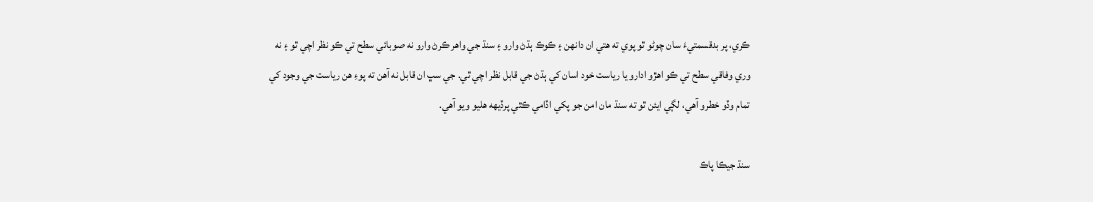ڪري، پر بدقسمتيءَ سان چوڻو ٿو پوي ته هتي ان دانهن ۽ ڪوڪ ٻڌڻ وارو ۽ سنڌ جي واهر ڪرڻ وارو نه صوبائي سطح تي ڪو نظر اچي ٿو ۽ نه وري وفاقي سطح تي ڪو اهڙو ادارو يا رياست خود اسان کي ٻڌڻ جي قابل نظر اچي ٿي. جي سڀ ان قابل نه آھن ته پوءِ هن رياست جي وجود کي تمام وڏو خطرو آهي، لڳي ايئن ٿو ته سنڌ مان امن جو پکي اڏامي ڪٿي پرڏيهه هليو ويو آهي.

سنڌ جيڪا پاڪ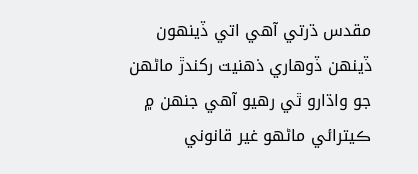مقدس ڌرتي آهي اتي ڏينهون ڏينهن ڏوهاري ذهنيت رکندڙ ماڻهن جو واڌارو ٿي رهيو آهي جنهن ۾ ڪيترائي ماڻهو غير قانوني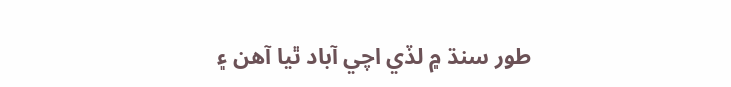طور سنڌ ۾ لڏي اچي آباد ٿيا آهن ۽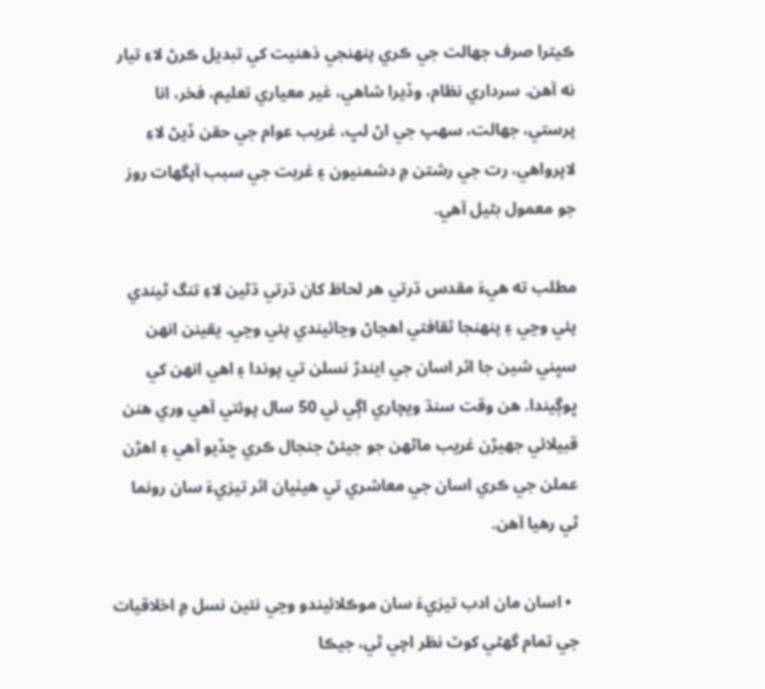ڪيترا صرف جهالت جي ڪري پنهنجي ذهنيت کي تبديل ڪرڻ لاءِ تيار نه آهن. سرداري نظام، وڏيرا شاهي، غير معياري تعليم، فخر، انا پرستي، جهالت، سھپ جي اڻ لڀ، غريب عوام جي حقن ڏيڻ لاءِ لاپرواهي، رت جي رشتن ۾ دشمنيون ۽ غربت جي سبب آپگهات روز جو معمول بڻيل آهي.

مطلب ته ھيءَ مقدس ڌرتي هر لحاظ کان ڌرتي ڌڻين لاءِ تنگ ٿيندي پئي وڃي ۽ پنهنجا ثقافتي اهڃاڻ وڃائيندي پئي وڃي. يقينن انهن سڀني شين جا اثر اسان جي ايندڙ نسلن تي پوندا ۽ اهي انهن کي ڀوڳيندا. هن وقت سنڌ ويچاري اڳي ئي 50 سال پوئتي آھي وري هنن قبيلائي جهيڙن غريب ماڻھن جو جيئڻ جنجال ڪري ڇڏيو آھي ۽ اهڙن عملن جي ڪري اسان جي معاشري تي هيٺيان اثر تيزيءَ سان رونما ٿي رهيا آهن.

  • اسان مان ادب تيزيءَ سان موڪلائيندو وڃي نئين نسل ۾ اخلاقيات جي تمام گهڻي کوٽ نظر اچي ٿي، جيڪا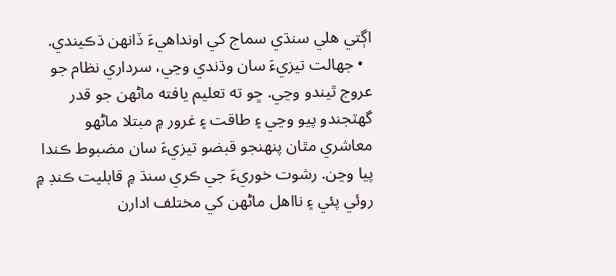اڳتي هلي سنڌي سماج کي اونداهيءَ ڏانهن ڌڪيندي.
  • جهالت تيزيءَ سان وڌندي وڃي، سرداري نظام جو عروج ٿيندو وڃي. ڇو ته تعليم يافته ماڻهن جو قدر گهٽجندو پيو وڃي ۽ طاقت ۽ غرور ۾ مبتلا ماڻهو معاشري مٿان پنهنجو قبضو تيزيءَ سان مضبوط ڪندا پيا وڃن. رشوت خوريءَ جي ڪري سنڌ ۾ قابليت ڪنڊ ۾ روئي پئي ۽ نااهل ماڻهن کي مختلف ادارن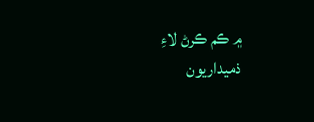۾ ڪم ڪرڻ لاءِ ذميداريون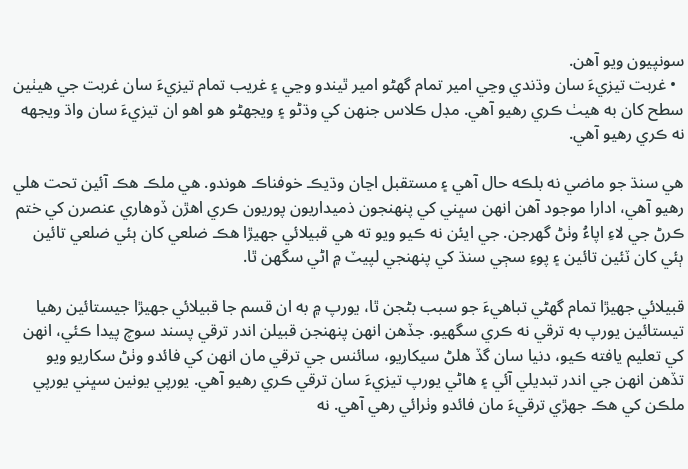سونپيون ويو آهن.
  • غربت تيزيءَ سان وڌندي وڃي امير تمام گهڻو امير ٿيندو وڃي ۽ غريب تمام تيزيءَ سان غربت جي هيٺين سطح کان به هيٺ ڪري رهيو آهي. مڊل ڪلاس جنهن کي وڌڻو ۽ ويجهڻو هو اهو ان تيزيءَ سان واڌ ويجهه نه ڪري رهيو آهي.

هي سنڌ جو ماضي نه بلڪه حال آهي ۽ مستقبل اڃان وڌيڪ خوفناڪ هوندو. هي ملڪ هڪ آئين تحت هلي رهيو آهي، ادارا موجود آهن انهن سڀني کي پنهنجون ذميداريون پوريون ڪري اهڙن ڏوهاري عنصرن کي ختم ڪرڻ جي لاءِ اپاءُ وٺڻ گهرجن. جي ايئن نه ڪيو ويو ته هي قبيلائي جهيڙا هڪ ضلعي کان ٻئي ضلعي تائين ٻئي کان ٽئين تائين ۽ پوءِ سڄي سنڌ کي پنهنجي لپيٽ ۾ اڻي سگهن ٿا.

قبيلائي جهيڙا تمام گهڻي تباهيءَ جو سبب بڻجن ٿا، يورپ ۾ به ان قسم جا قبيلائي جهيڙا جيستائين رهيا تيستائين يورپ به ترقي نه ڪري سگهيو. جڏهن انهن پنهنجن قبيلن اندر ترقي پسند سوچ پيدا ڪئي، انهن کي تعليم يافته ڪيو، دنيا سان گڏ هلڻ سيکاريو، سائنس جي ترقي مان انهن کي فائدو وٺڻ سکاريو ويو تڏهن انهن جي اندر تبديلي آئي ۽ هاڻي يورپ تيزيءَ سان ترقي ڪري رهيو آهي. يورپي يونين سڀني يورپي ملڪن کي هڪ جهڙي ترقيءَ مان فائدو وٺرائي رهي آهي. نه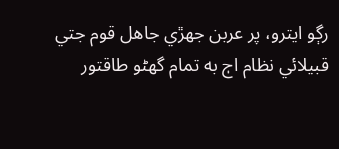رڳو ايترو، پر عربن جهڙي جاهل قوم جتي قبيلائي نظام اڄ به تمام گهڻو طاقتور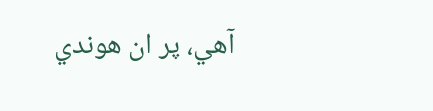آهي، پر ان هوندي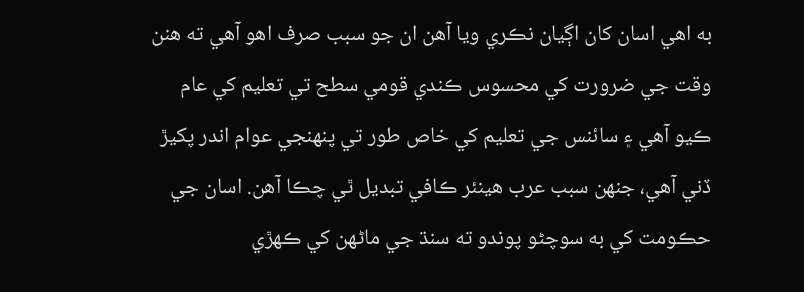به اهي اسان کان اڳيان نڪري ويا آهن ان جو سبب صرف اهو آهي ته هنن وقت جي ضرورت کي محسوس ڪندي قومي سطح تي تعليم کي عام ڪيو آهي ۽ سائنس جي تعليم کي خاص طور تي پنهنجي عوام اندر پکيڙ ڏني آهي، جنهن سبب عرب هينئر ڪافي تبديل ٿي چڪا آهن. اسان جي حڪومت کي به سوچڻو پوندو ته سنڌ جي ماڻهن کي ڪهڙي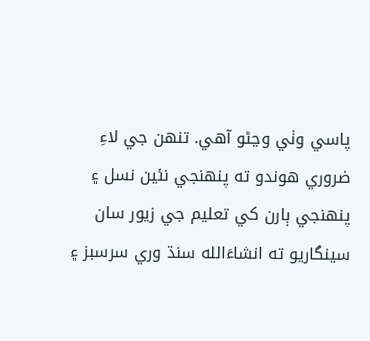پاسي وٺي وڃڻو آهي. تنهن جي لاءِ ضروري هوندو ته پنهنجي نئين نسل ۽ پنهنجي ٻارن کي تعليم جي زيور سان سينگاريو ته انشاءَالله سنڌ وري سرسبز ۽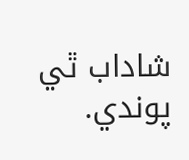شاداب ٿي پوندي.